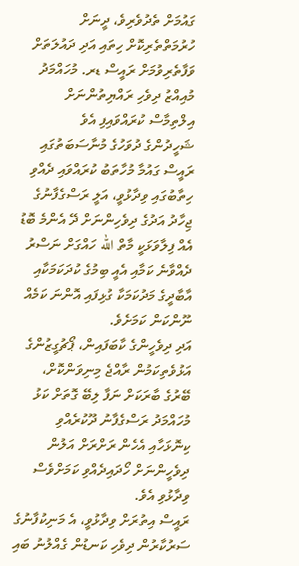ގައުމަށް ތެދުވެރިވެ، ދީނަށް ހުރުމަތްތެރިކޮށް ހިތައި އަދި ދައުލަތަށް ވަފާތެރިވުމަށް ރައީސް ޑރ. މުހައްމަދު މުއިއްޒު ދިވެހި ރައްޔިތުންނަށް އިލްތިމާސް ކުރައްވައިފި އެވެ
ޝަހީދުންގެ ދުވަހުގެ މުނާސަބަތުގައި ރައީސް ގައުމާ މުހާތަބު ކުރައްވައި ދެއްވި ހިތާބުގައި ވިދާޅުވީ، އަލީ ރަސްގެފާނުގެ ޖިހާދު އަދުގެ ދިވެހިންނަށް ދޭ އެންމެ ބޮޑު އެއް ފިލާވަޅަކީ މާތް الله ހައްގަށް ނަސްރު ދެއްވާނެ ކަމާއި އެއީ ބިމުގެ ކުދަކަމަކާއި އާބާދީގެ މަދުކަމަކާ ގުޅިފައި އޮންނަ ކަމެއް ނޫންކަން ކަމަށެވެ.
އަދި ދިވެހީންގެ ކާބަފައިން، ޕޯޗުގީޒުންގެ އަޅުވެތިކަމުން ރާއްޖެ މިނިވަންކޮށް، ބޭރުގެ ބާރަކަށް ނަފާ ލިބޭ ގޮތަށް ކަޅު މުހައްމަދު ރަސްގެފާނު ދޫކުރެއްވި ކިނޮޅަހާއި އެހެން ރަށްރަށް އަލުން ދިވެހީންނަށް ހޯދައިދެއްވި ކަމަށްވެސް ވިދާޅުވި އެވެ.
ރައީސް އިތުރަށް ވިދާޅުވީ، އެ މަނިކުފާނުގެ ސަރުކާރުން ދިވެހި ކަނޑުން ގެއްލުނު ބައި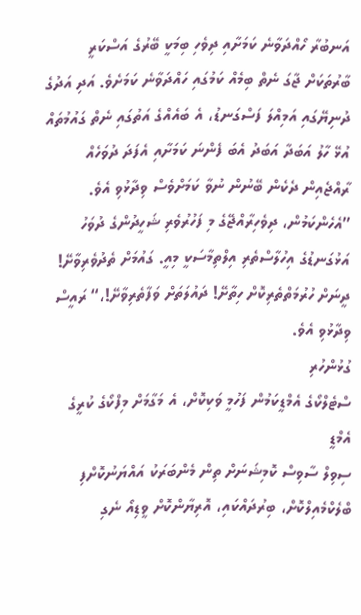އަނބުރާ ހޯއްދަވާނެ ކަމަށާއި ދިވެހި ބިމަކީ ބޭރުގެ އަސްކަރީ ބާރުތަކަށް ޖާގަ ނެތް ބިމެއް ކަމުގައި ހައްދަވާނެ ކަމަށެވެ. އަދި އަދުގެ ދުނިޔޭގައި އަމިއްލަ ފަސްގަނޑު، އެ ބައެއްގެ އަތުގައި ނެތް ގައުމުތައް އުޅޭ ހާލު އަބަދާ އަބަދު އެބަ ފެންނަ ކަމަށާއި އެފަދަ ދުވަހެއް ރާއްޖެއިން ދެކެން ބޭނުން ނުވާ ކަމަށްވެސް ވިދާޅުވި އެވެ.
”އެހެންކަމުން، ދިވެހިރާއްޖޭގެ މި ފަހުރުވެރި ޝަހީދުންގެ ދުވަހު އަޅުގަނޑުގެ އިހުލާސްތެރި އިލްތިމާސަކީ މިއީ. ގައުމަށް ތެދުވެރިވާށޭ! ދީނަށް ހުރުމަތްތެރިކޮށް ހިތާށޭ! ދައުލަތަށް ވަފާތެރިވާށޭ!،“ ރައީސް ވިދާޅުވި އެވެ.
ގުޅުންހުރި
ސްޓެލްކޯގެ އެމްޑީކަމުން ފަހުމީ ވަކިކޮށް، އެ މަގާމަށް މިފްކޯގެ ކުރީގެ އެމްޑީ
ސިވިލް ސާވިސް ކޮމިޝަނަށް ތިން މެންބަރަކު އައްޔަނުކޮށްފި
ބްލެކްމެއިލްކޮށް، ބިރުދައްކައި، އޮރިޔާންކޮށް ވީޑިއޯ ނެގި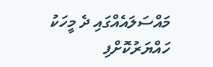މައްސަލައެއްގައި ދެ މީހަކު ހައްޔަރުކޮށްފި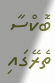ބޮކްސާ ތެރޭގައި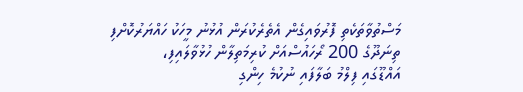މަސްތުވާތަކެތި ފޮރުވައިގެން އެތެރެކުރަން އުޅުނު މީހަކު ހައްޔަރުކޮށްފި
ތިނަދޫގެ 200 ރޯހައުސްއަށް ކުރިމަތިލާން ހުޅުވާލައިފި،
އައްޑޫގައި ފިލްމު ބަލާފައި ނުކުމެ ހިންގި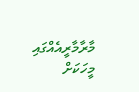މާރާމާރީއެއްގައި މީހަކަށް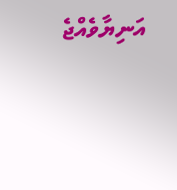އަނިޔާވެއްޖެ